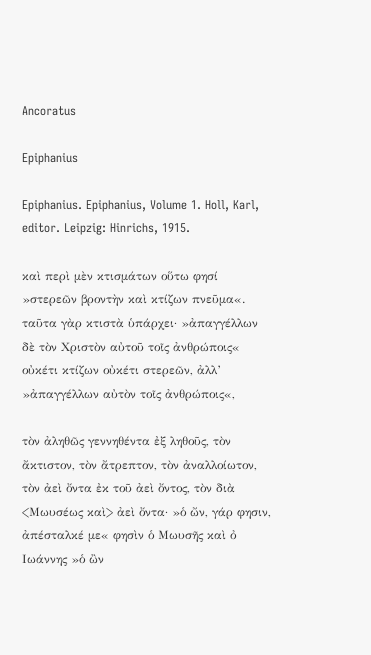Ancoratus

Epiphanius

Epiphanius. Epiphanius, Volume 1. Holl, Karl, editor. Leipzig: Hinrichs, 1915.

καὶ περὶ μὲν κτισμάτων οὕτω φησί »στερεῶν βροντὴν καὶ κτίζων πνεῦμα«. ταῦτα γὰρ κτιστὰ ὑπάρχει· »ἀπαγγέλλων δὲ τὸν Χριστὸν αὐτοῦ τοῖς ἀνθρώποις« οὐκέτι κτίζων οὐκέτι στερεῶν, ἀλλ’ »ἀπαγγέλλων αὐτὸν τοῖς ἀνθρώποις«,

τὸν ἀληθῶς γεννηθέντα ἐξ ληθοῦς, τὸν ἄκτιστον, τὸν ἄτρεπτον, τὸν ἀναλλοίωτον, τὸν ἀεὶ ὄντα ἐκ τοῦ ἀεὶ ὄντος, τὸν διὰ <Μωυσέως καὶ> ἀεὶ ὄντα· »ὁ ὤν, γάρ φησιν, ἀπέσταλκέ με« φησὶν ὁ Μωυσῆς καὶ ὀ Ιωάννης »ὁ ὢν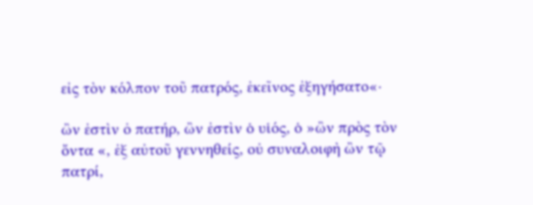εἰς τὸν κόλπον τοῦ πατρός, ἐκεῖνος ἐξηγήσατο«·

ὢν ἐστὶν ὀ πατήρ, ὢν ἐστὶν ὁ υἱός, ὁ »ὢν πρὸς τὸν ὄντα «, ἐξ αὐτοῦ γεννηθείς, οὐ συναλοιφὴ ὢν τῷ πατρί,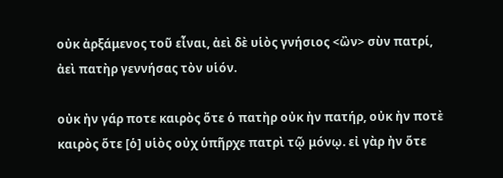οὐκ ἀρξάμενος τοῦ εἶναι, ἀεὶ δὲ υἱὸς γνήσιος <ὢν> σὺν πατρί, ἀεὶ πατὴρ γεννήσας τὸν υἱόν.

οὐκ ἠν γάρ ποτε καιρὸς ὅτε ὁ πατὴρ οὐκ ἠν πατήρ, οὐκ ἠν ποτὲ καιρὸς ὅτε [ὁ] υἱὸς οὐχ ὑπῆρχε πατρὶ τῷ μόνῳ. εἰ γὰρ ἠν ὅτε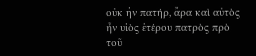οὐκ ἠν πατήρ, ἄρα καὶ αὐτὸς ἦν υἱὸς ἑτέρου πατρὸς πρὸ τοῦ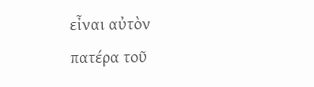εἶναι αὐτὸν πατέρα τοῦ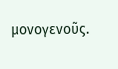μονογενοῦς.